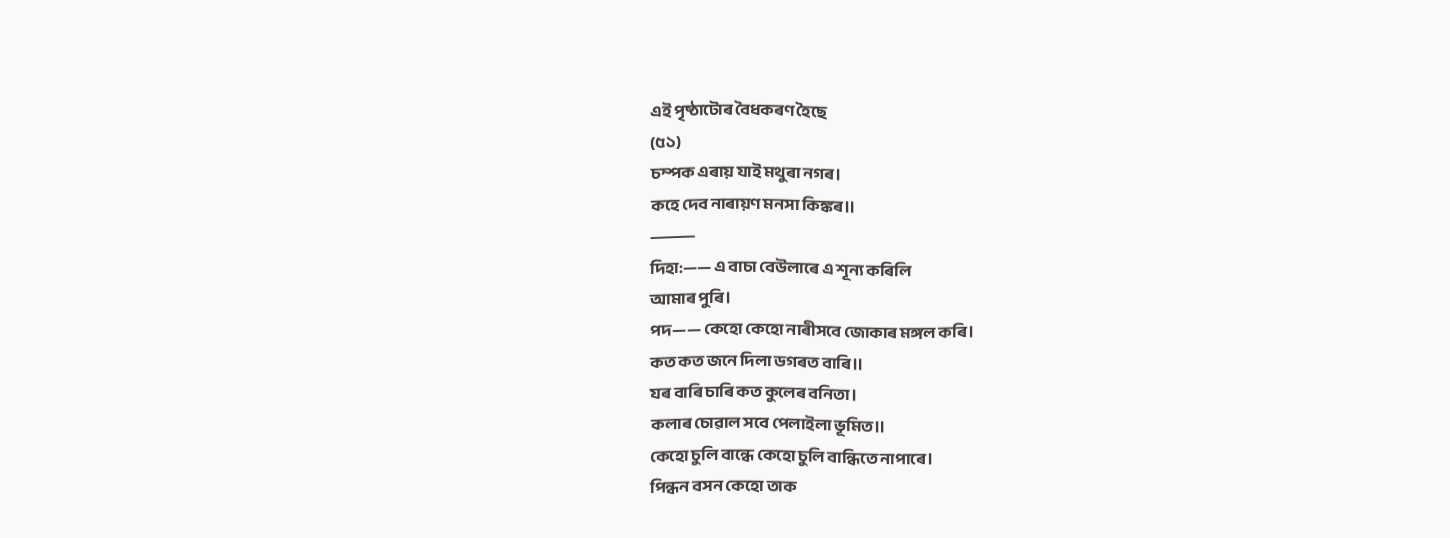এই পৃষ্ঠাটোৰ বৈধকৰণ হৈছে
(৫১)
চম্পক এৰায় যাই মথুৰা নগৰ।
কহে দেব নাৰায়ণ মনসা কিঙ্কৰ॥
⸻
দিহা:—— এ বাচা বেউলাৰে এ শূন্য কৰিলি
আমাৰ পুৰি।
পদ—— কেহো কেহো নাৰীসবে জোকাৰ মঙ্গল কৰি।
কত কত জনে দিলা ডগৰত বাৰি॥
যৰ বাৰি চাৰি কত কুলেৰ বনিতা।
কলাৰ চোৱাল সবে পেলাইলা ভূমিত॥
কেহো চুলি বান্ধে কেহো চুলি বান্ধিতে নাপাৰে।
পিন্ধন বসন কেহো তাক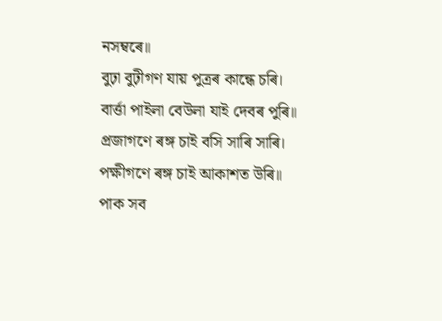নসম্বৰে॥
বুঢ়া বুঢ়ীগণ যায় পুত্ৰৰ কান্ধে চৰি।
বাৰ্ত্তা পাইলা বেউলা যাই দেবৰ পুৰি॥
প্ৰজাগণে ৰঙ্গ চাই বসি সাৰি সাৰি।
পক্ষীগণে ৰঙ্গ চাই আকাশত উৰি॥
পাক সব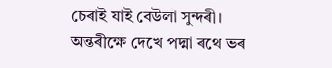চেৰাই যাই বেউলা সুন্দৰী।
অন্তৰীক্ষে দেখে পদ্মা ৰথে ভৰ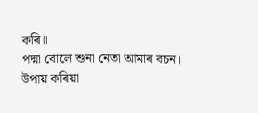কৰি॥
পদ্মা বোলে শুনা নেতা আমাৰ বচন।
উপায় কৰিয়া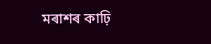মৰাশৰ কাঢ়ি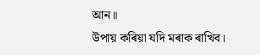আন॥
উপায় কৰিয়া যদি মৰাক ৰাখিব।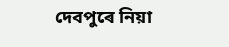দেবপুৰে নিয়া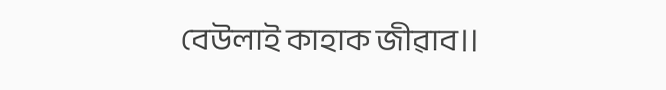বেউলাই কাহাক জীৱাব॥